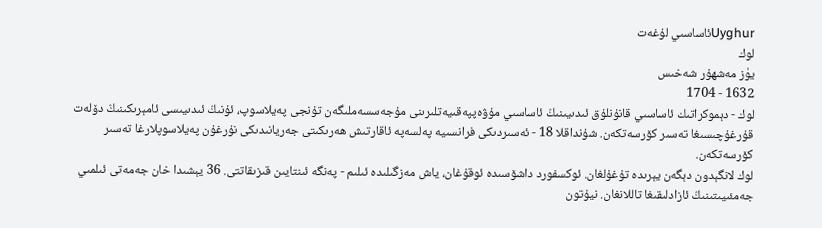Uyghurئاساسىي لۇغەت
لوك
يۈز مەشھۇر شەخىس
1632 - 1704
لوك - دېموكراتىك ئاساسىي قانۇنلۇق ئىدىيىنىڭ ئاساسىي مۇۋەپپەقىيەتلىرىنى مۇجەسسەملىگەن تۇنجى پەيلاسوپ، ئۇنىڭ ئىدىيىسى ئامېرىكىنىڭ دۆلەت قۇرغۇچىسىغا تەسىر كۆرسەتكەن. شۇنداقلا 18 - ئەسىردىكى فرانسىيە پەلسەپە ئاقارتىش ھەرىكىتى جەريانىدىكى نۇرغۇن پەيلاسوپلارغا تەسىر كۆرسەتكەن.
لوك لانگېدون دېگەن يېرىدە تۇغۇلغان. ئوكسفورد داشۆسىدە ئوقۇغان، ياش مەزگىلىدە ئىلىم - پەنگە ئىنتايىن قىزىقاتتى. 36 يېشىدا خان جەمەتى ئىلمىي جەمئىيىتىنىڭ ئازادلىقىغا تاللانغان. نيۇتون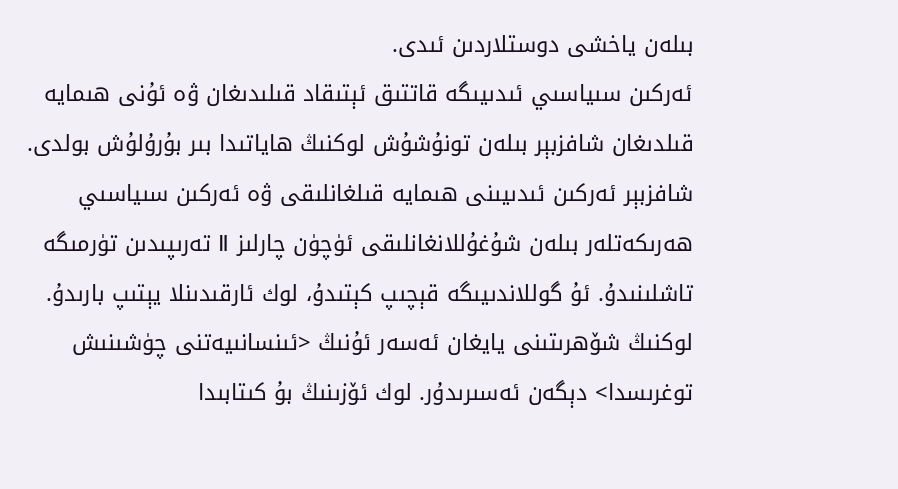بىلەن ياخشى دوستلاردىن ئىدى.
ئەركىن سىياسىي ئىدىيىگە قاتتىق ئېتىقاد قىلىدىغان ۋە ئۇنى ھىمايە قىلدىغان شافزبېر بىلەن تونۇشۇش لوكنىڭ ھاياتىدا بىر بۇرۇلۇش بولدى. شافزبېر ئەركىن ئىدىيىنى ھىمايە قىلغانلىقى ۋە ئەركىن سىياسىي ھەرىكەتلەر بىلەن شۇغۇللانغانلىقى ئۈچۈن چارلىز Ⅱ تەرىپىدىن تۈرمىگە تاشلىنىدۇ. ئۇ گوللاندىيىگە قېچىپ كېتىدۇ، لوك ئارقىدىنلا يېتىپ بارىدۇ.
لوكنىڭ شۆھرىتىنى يايغان ئەسەر ئۇنىڭ <ئىنسانىيەتنى چۈشىنىش توغرىسدا> دېگەن ئەسىرىدۇر. لوك ئۆزىنىڭ بۇ كىتابىدا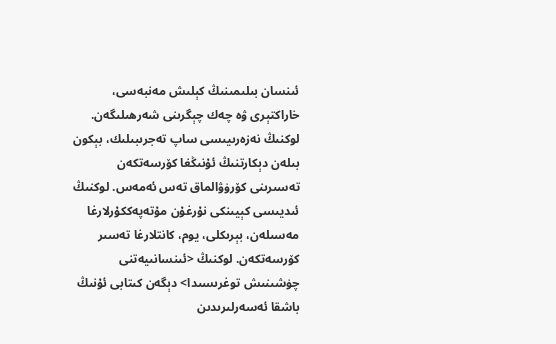ئىنسان بىلىمىنىڭ كېلىش مەنبەسى، خاراكتېرى ۋە چەك چېگرىنى شەرھىلىگەن. لوكنىڭ نەزەرىيىسى ساپ تەجرىبىلىك، بېكون بىلەن دېكارتنىڭ ئۇنىڭغا كۆرسەتكەن تەسىرىنى كۆرۈۋالماق تەس ئەمەس. لوكنىڭ ئىديىسى كېيىنكى نۇرغۇن مۇتەپەككۇرلارغا مەسىلەن، بېرىكلى، يوم، كانتلارغا تەسىر كۆرسەتكەن. لوكنىڭ <ئىنسانىيەتنى چۈشىنىش توغرىسىدا> دېگەن كىتابى ئۇنىڭ باشقا ئەسەرلىرىدىن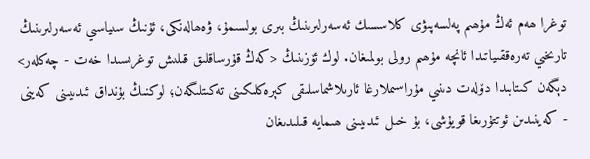توغرا ھەم ئەڭ مۇھىم پەلسەپىۋى كلاسسىك ئەسەرلىرىنىڭ بىرى بولسىمۇ، ۋەھالەنكى، ئۇنىڭ سىياسىي ئەسەرلىرىنىڭ تارىخىي تەرەققىياتىدا ئانچە مۇھىم رولى بولمىغان. لوك ئۆزىنىڭ <كەڭ قۇرساقلىق قىلىش توغرىسىدا خەت - چەكلەر> دېگەن كىتابىدا دۆلەت دىنىي مۇراسىملارغا ئارىلاشماسلىقى كېرەكلىكىنى تەكىتلىگەن؛ لوكنىڭ بۇنداق ئىدىيىنى كەينى - كەينىدىن ئوتتۇرىغا قويۇشى، بۇ خىل ئىدىيىنى ھىمايە قىلىدىغان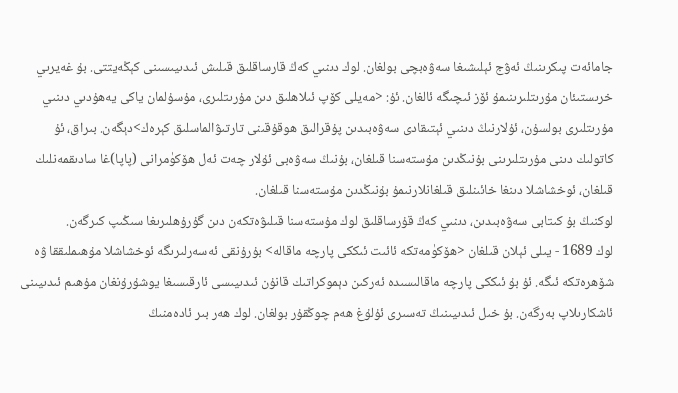جامائەت پىكرىنىڭ ئەۋج ئېلىشىغا سەۋەبچى بولغان. لوك دىنىي كەڭ قارساقلىق قىلىش ئىدىيىسىنى كېڭەيتتى. بۇ غەيرىي خرىستىئان مۇرىتلىرىنىمۇ ئۆز ئىچىگە ئالغان. ئۇ: <مەيلى كۆپ ئىلاھلىق دىن مۇرىتلىرى، مۇسۇلمان ياكى يەھۇدىي دىنىي مۇرىتلىرى بولسۇن، ئۇلارنىڭ دىنىي ئېتىقادى سەۋەبىدىن پۇقرالىق ھوقۇقىنى تارتىۋالماسلىق كېرەك>دېگەن. بىراق، ئۇ كاتولىك دىنى مۇرىتلىرىنى بۇنىڭدىن مۇستەسنا قىلغان، بۇنىڭ سەۋەبى ئۇلار چەت ئەل ھۆكۈمرانى (پاپا)غا سادىقمەنلىك قىلغان، ئوخشاشلا دىنغا خائىنلىق قىلغانلارنىمۇ بۇنىڭدىن مۇستەسنا قىلغان.
لوكنىڭ بۇ كىتابى سەۋەبىدىن، دىنىي كەڭ قۇرساقلىق لوك مۇستەسنا قىلىۋەتكەن دىن گۇرۇھلىرىغا سىڭىپ كىرگەن.
لوك 1689 - يىلى ئېلان قىلغان <ھۆكۈمەتكە ئائىت ئىككى پارچە ماقالە> بۇرۇنقى ئەسەرلىرىگە ئوخشاشلا مۇھىملىققا ۋە شۆھرەتكە ئىگە. ئۇ بۇ ئىككى پارچە ماقالىسىدە ئەركىن دېموكراتىك قانۇن ئىدىيىسى ئارقىسىغا يوشۇرۇنغان مۇھىم ئىدىيىنى ئاشكارىلاپ بەرگەن. بۇ خىل ئىدىيىنىڭ تەسىرى ئۇلۇغ ھەم چوڭقۇر بولغان. لوك ھەر بىر ئادەمنىڭ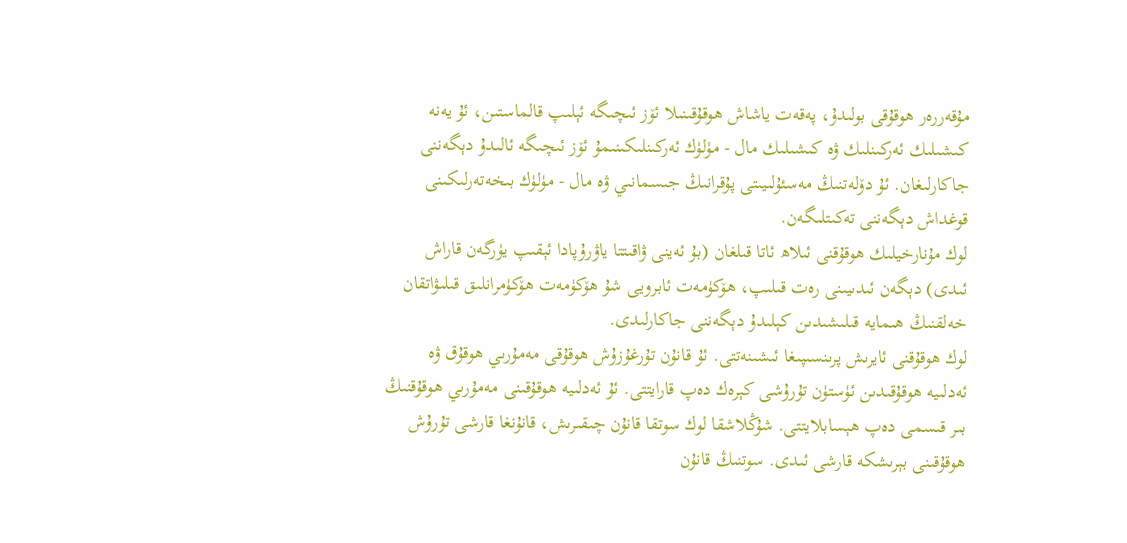مۇقەررەر ھوقۇقى بولىدۇ، پەقەت ياشاش ھوقۇقىنىلا ئۆز ئىچىگە ئېلىپ قالماستىن، ئۇ يەنە كىشىلىك ئەركىنلىك ۋە كىشىلىك مال - مۈلۈك ئەركىنلىكىنىمۇ ئۆز ئىچىگە ئالىدۇ دېگەننى جاكارلىغان. ئۇ دۆلەتنىڭ مەسئۇلىيىتى پۇقرانىڭ جىسمانىي ۋە مال - مۈلۈك بىخەتەرلىكىنى قوغداش دېگەننى تەكىتلىگەن.
لوك مۇنارخيلىك ھوقۇقنى ئىلاھ ئاتا قىلغان (بۇ ئەينى ۋاقىتتا ياۋرۇپادا ئېقىپ يۈرگەن قاراش ئىدى) دېگەن ئىدىيىنى رەت قىلىپ، ھۆكۈمەت ئابرويى شۇ ھۆكۈمەت ھۆكۈمرانلىق قىلىۋاتقان خەلقنىڭ ھىمايە قىلىشىدىن كېلىدۇ دېگەننى جاكارلىدى.
لوك ھوقۇقنى ئايرىش پرىنسىپىغا ئىشىنەتتى. ئۇ قانۇن تۇرغۇزۇش ھوقۇقى مەمۇرىي ھوقۇق ۋە ئەدلىيە ھوقۇقىدىن ئۈستۈن تۇرۇشى كېرەك دەپ قارايتتى. ئۇ ئەدلىيە ھوقۇقىنى مەمۇرىي ھوقۇقنىڭ بىر قىسمى دەپ ھېسابلايتتى. شۇڭلاشقا لوك سوتقا قانۇن چىقىرىش، قانۇنغا قارشى تۇرۇش ھوقۇقىنى بېرىشكە قارشى ئىدى. سوتنىڭ قانۇن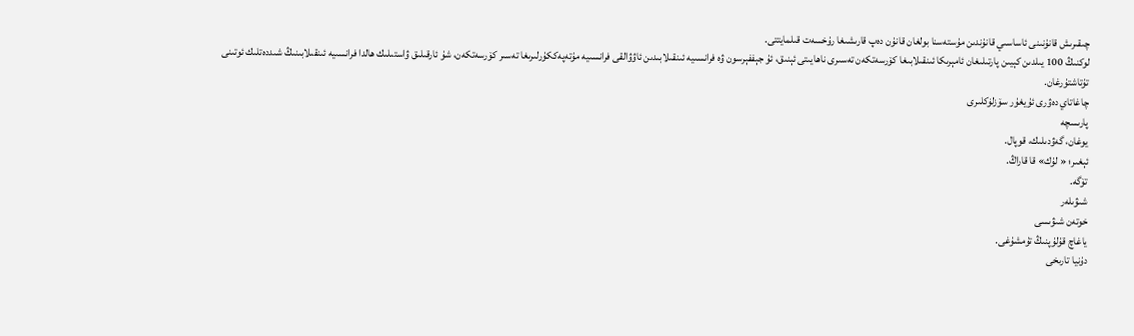چىقىرىش قانۇنىنى ئاساسىي قانۇندىن مۇستەسنا بولغان قانۇن دەپ قارىشىغا رۇخسەت قىلمايتتى.
لوكنىڭ 100 يىلدىن كېيىن پارتىلىغان ئامېرىكا ئىنقىلابىغا كۆرسەتكەن تەسىرى ناھايىتى ئېنىق، ئۇ جېففېرسون ۋە فرانسىيە ئىنقىلابىدىن ئاۋۋالقى فرانسىيە مۇتەپەككۇرلىرىغا تەسىر كۆرسەتكەن، شۇ ئارقىلىق ۋاستىلىك ھالدا فرانسىيە ئىنقىلابىنىڭ شىددەتلىك ئوتىنى تۇتاشتۇرغان.
چاغاتاي دەۋرى ئۇيغۇر سۆزلۈكلىرى
پارىسچە
يوغان، گەۋدىلىك، قوپال.
ئېغىر؛ « لۇك» قا قاراڭ.
تۆگە.
شىۋىلەر
خوتەن شىۋىسى
ياغاچ قۇلۇپنىڭ تۇمشۇغى.
دۇنيا تارىخى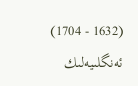(1632 - 1704) ئەنگلىيەلىك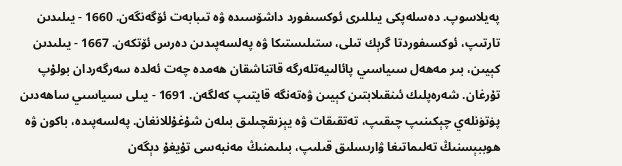پەيلاسوپ. دەسلەپكى يىللىرى ئوكسىفورد داشۆسىدە ۋە تىبابەت ئۆگەنگەن. 1660 - يىلىدىن تارتىپ، ئوكسىفوردتا گرېك تىلى، ستىلىستىكا ۋە پەلسەپىدىن دەرس ئۆتكەن. 1667 - يىلىدىن كېيىن، بىر مەھەل سىياسىي پائالىيەتلەرگە قاتناشقان ھەمدە چەت ئەلدە سەرگەردان بولۇپ تۇرغان. شەرەپلىك ئىنقىلابتىن كېيىن ۋەتەنگە قايتىپ كەلگەن. 1691 - يىلى سىياسىي ساھەدىن پۈتۈنلەي چېكىنىپ چىقىپ، تەتقىقات ۋە يېزىقچىلىق بىلەن شۇغۇللانغان. پەلسەپىدە، باكون ۋە ھوببېسنىڭ تەلىماتىغا ۋارىسلىق قىلىپ، بىلىمنىڭ مەنبەسى تۇيغۇ دېگەن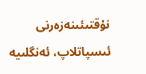نۇقتىئىنەزەرنى ئىسپاتلاپ، ئەنگلىيە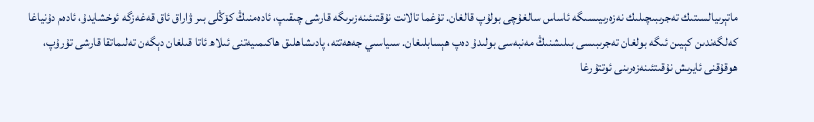ماتېرىيالسىتىك تەجرىبىچىلىك نەزەرىيىسىگە ئاساس سالغۇچى بولۇپ قالغان. تۇغما تالانت نۇقتىئىنەزىرىگە قارشى چىقىپ، ئادەمنىڭ كۆڭلى بىر ۋاراق ئاق قەغەزگە ئوخشايدۇ، ئادەم دۇنياغا كەلگەندىن كېيىن ئىگە بولغان تەجرىبىسى بىلىشنىڭ مەنبەسى بولىدۇ دەپ ھېسابلىغان. سىياسىي جەھەتتە، پادىشاھلىق ھاكىمىيەتنى ئىلاھ ئاتا قىلغان دېگەن تەلىماتقا قارشى تۇرۇپ، ھوقۇقنى ئايرىش نۇقىتئىنەزەرىنى ئوتتۇرغا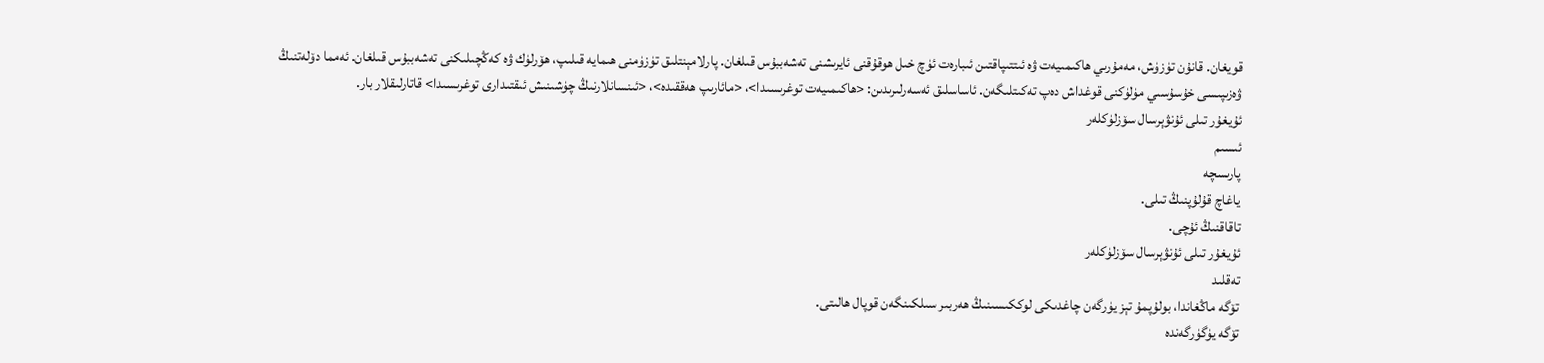قويغان. قانۇن تۈزۈش، مەمۇرىي ھاكىمىيەت ۋە ئىتتىپاقتىن ئىبارەت ئۈچ خىل ھوقۇقنى ئايرىشنى تەشەببۇس قىلغان. پارلامېنتلىق تۈزۈمنى ھىمايە قىلىپ، ھۆرلۈك ۋە كەڭچىلىكنى تەشەببۇس قىلغان. ئەمما دۆلەتنىڭ ۋەزىپىسى خۇسۇسىي مۈلۈكنى قوغداش دەپ تەكىتلىگەن. ئاساسلىق ئەسەرلىرىدىن: <ھاكىمىيەت توغرىسىدا>، <مائارىپ ھەققىدە>، <ئىنسانلارنىڭ چۈشىنىش ئىقتىدارى توغرىسىدا> قاتارلىقلار بار.
ئۇيغۇر تىلى ئۇنۋېرسال سۆزلۈكلەر
ئىسىم
پارىسچە
ياغاچ قۇلۇپنىڭ تىلى.
تاقاقنىڭ ئۇچى.
ئۇيغۇر تىلى ئۇنۋېرسال سۆزلۈكلەر
تەقلىد
تۆگە ماڭغاندا، بولۇپمۇ تېز يۈرگەن چاغدىكى لوككىسىنىڭ ھەربىر سىلكىنگەن قوپال ھالىتى.
تۆگە يۈگۈرگەندە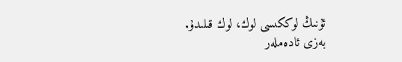ئۇنىڭ لوككىسى لوك، لوك قىلىدۇ.
بەزى ئادەملەر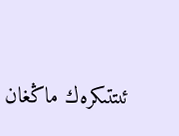ئىتتىكرەك ماڭغان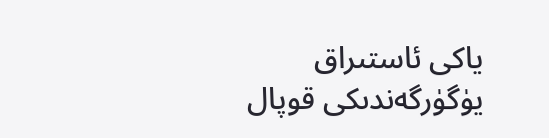ياكى ئاستىراق يۈگۈرگەندىكى قوپال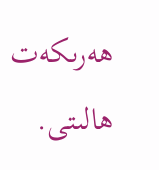ھەرىكەت ھالىتى.